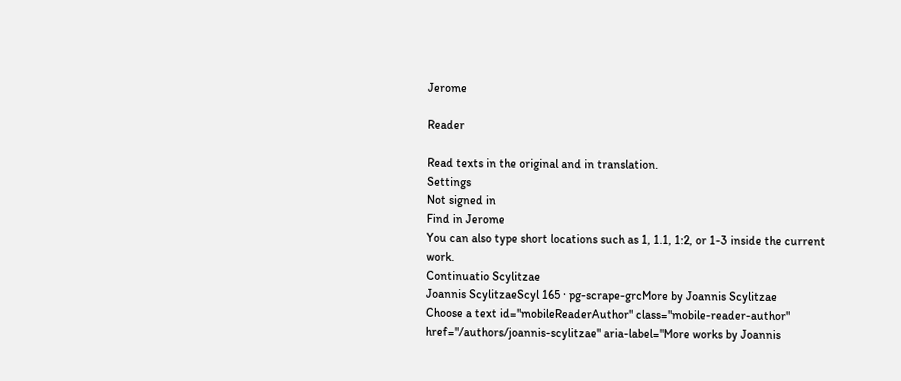Jerome

Reader

Read texts in the original and in translation.
Settings
Not signed in
Find in Jerome
You can also type short locations such as 1, 1.1, 1:2, or 1-3 inside the current work.
Continuatio Scylitzae
Joannis ScylitzaeScyl 165 · pg-scrape-grcMore by Joannis Scylitzae
Choose a text id="mobileReaderAuthor" class="mobile-reader-author" href="/authors/joannis-scylitzae" aria-label="More works by Joannis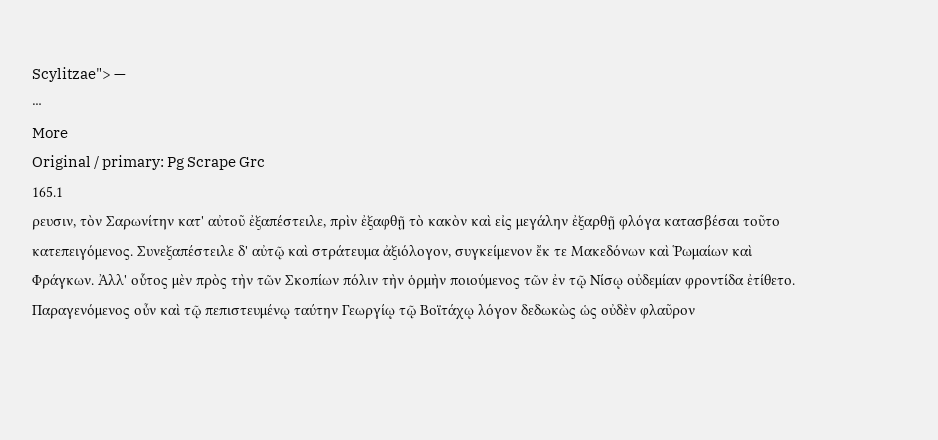Scylitzae"> —
⋯
More
Original / primary: Pg Scrape Grc
165.1
ρευσιν, τὸν Σαρωνίτην κατ' αὐτοῦ ἐξαπέστειλε, πρὶν ἐξαφθῇ τὸ κακὸν καὶ εἰς μεγάλην ἐξαρθῇ φλόγα κατασβέσαι τοῦτο κατεπειγόμενος. Συνεξαπέστειλε δ' αὐτῷ καὶ στράτευμα ἀξιόλογον, συγκείμενον ἔκ τε Μακεδόνων καὶ Ῥωμαίων καὶ Φράγκων. Ἀλλ' οὗτος μὲν πρὸς τὴν τῶν Σκοπίων πόλιν τὴν ὁρμὴν ποιούμενος τῶν ἐν τῷ Νίσῳ οὐδεμίαν φροντίδα ἐτίθετο. Παραγενόμενος οὖν καὶ τῷ πεπιστευμένῳ ταύτην Γεωργίῳ τῷ Βοϊτάχῳ λόγον δεδωκὼς ὡς οὐδὲν φλαῦρον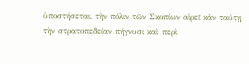ὑποστήσεται, τὴν πόλιν τῶν Σκοπίων αἱρεῖ κἀν ταύτῃ τὴν στρατοπεδείαν πήγνυσι καὶ περὶ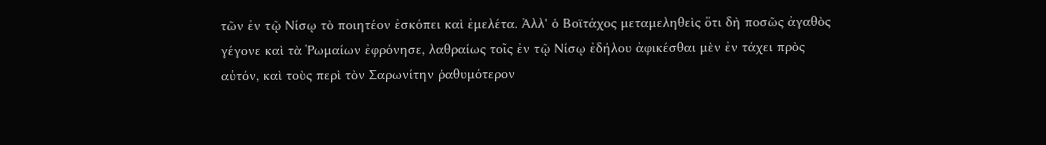τῶν ἐν τῷ Νίσῳ τὸ ποιητέον ἐσκόπει καὶ ἐμελέτα. Ἀλλ' ὁ Βοϊτάχος μεταμεληθεὶς ὅτι δὴ ποσῶς ἀγαθὸς γέγονε καὶ τὰ Ῥωμαίων ἐφρόνησε, λαθραίως τοῖς ἐν τῷ Νίσῳ ἐδήλου ἀφικέσθαι μὲν ἐν τάχει πρὸς αὐτόν, καὶ τοὺς περὶ τὸν Σαρωνίτην ῥαθυμότερον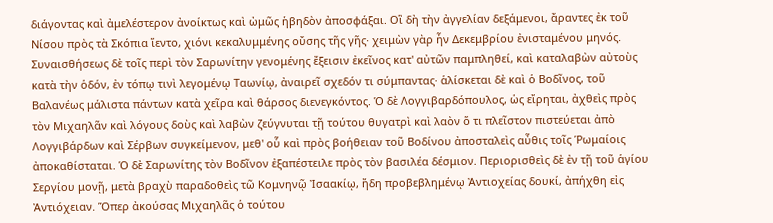διάγοντας καὶ ἀμελέστερον ἀνοίκτως καὶ ὠμῶς ἡβηδὸν ἀποσφάξαι. Οἳ δὴ τὴν ἀγγελίαν δεξάμενοι, ἄραντες ἐκ τοῦ Νίσου πρὸς τὰ Σκόπια ἵεντο, χιόνι κεκαλυμμένης οὔσης τῆς γῆς· χειμὼν γὰρ ἦν Δεκεμβρίου ἐνισταμένου μηνός. Συναισθήσεως δὲ τοῖς περὶ τὸν Σαρωνίτην γενομένης ἔξεισιν ἐκεῖνος κατ' αὐτῶν παμπληθεί, καὶ καταλαβὼν αὐτοὺς κατὰ τὴν ὁδόν, ἐν τόπῳ τινὶ λεγομένῳ Ταωνίῳ, ἀναιρεῖ σχεδόν τι σύμπαντας· ἁλίσκεται δὲ καὶ ὁ Βοδῖνος, τοῦ Βαλανέως μάλιστα πάντων κατὰ χεῖρα καὶ θάρσος διενεγκόντος. Ὁ δὲ Λογγιβαρδόπουλος, ὡς εἴρηται, ἀχθεὶς πρὸς τὸν Μιχαηλᾶν καὶ λόγους δοὺς καὶ λαβὼν ζεύγνυται τῇ τούτου θυγατρὶ καὶ λαὸν ὅ τι πλεῖστον πιστεύεται ἀπὸ Λογγιβάρδων καὶ Σέρβων συγκείμενον, μεθ' οὗ καὶ πρὸς βοήθειαν τοῦ Βοδίνου ἀποσταλεὶς αὖθις τοῖς Ῥωμαίοις ἀποκαθίσταται. Ὁ δὲ Σαρωνίτης τὸν Βοδῖνον ἐξαπέστειλε πρὸς τὸν βασιλέα δέσμιον. Περιορισθεὶς δὲ ἐν τῇ τοῦ ἁγίου Σεργίου μονῇ, μετὰ βραχὺ παραδοθεὶς τῶ Κομνηνῷ Ἰσαακίῳ, ἤδη προβεβλημένῳ Ἀντιοχείας δουκί, ἀπήχθη εἰς Ἀντιόχειαν. Ὅπερ ἀκούσας Μιχαηλᾶς ὁ τούτου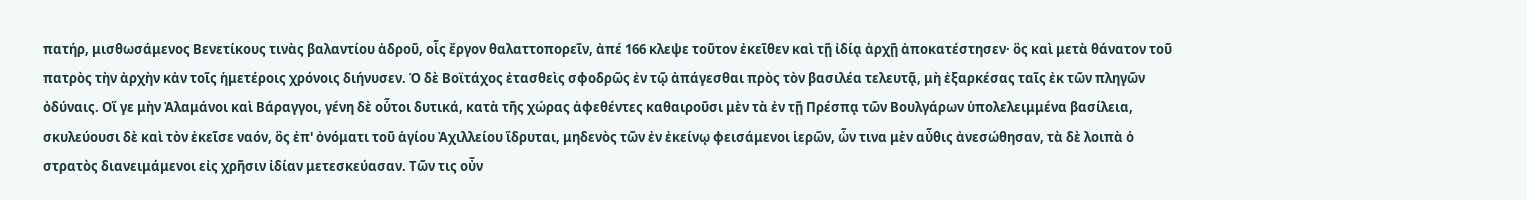πατήρ, μισθωσάμενος Βενετίκους τινὰς βαλαντίου ἁδροῦ, οἷς ἔργον θαλαττοπορεῖν, ἀπέ 166 κλεψε τοῦτον ἐκεῖθεν καὶ τῇ ἰδίᾳ ἀρχῇ ἀποκατέστησεν· ὃς καὶ μετὰ θάνατον τοῦ πατρὸς τὴν ἀρχὴν κἀν τοῖς ἡμετέροις χρόνοις διήνυσεν. Ὁ δὲ Βοϊτάχος ἐτασθεὶς σφοδρῶς ἐν τῷ ἀπάγεσθαι πρὸς τὸν βασιλέα τελευτᾷ, μὴ ἐξαρκέσας ταῖς ἐκ τῶν πληγῶν ὀδύναις. Οἵ γε μὴν Ἀλαμάνοι καὶ Βάραγγοι, γένη δὲ οὗτοι δυτικά, κατὰ τῆς χώρας ἀφεθέντες καθαιροῦσι μὲν τὰ ἐν τῇ Πρέσπᾳ τῶν Βουλγάρων ὑπολελειμμένα βασίλεια, σκυλεύουσι δὲ καὶ τὸν ἐκεῖσε ναόν, ὃς ἐπ' ὀνόματι τοῦ ἁγίου Ἀχιλλείου ἵδρυται, μηδενὸς τῶν ἐν ἐκείνῳ φεισάμενοι ἱερῶν, ὧν τινα μὲν αὖθις ἀνεσώθησαν, τὰ δὲ λοιπὰ ὁ στρατὸς διανειμάμενοι εἰς χρῆσιν ἰδίαν μετεσκεύασαν. Τῶν τις οὖν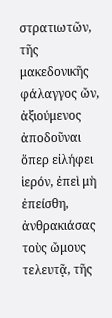στρατιωτῶν, τῆς μακεδονικῆς φάλαγγος ὤν, ἀξιούμενος ἀποδοῦναι ὅπερ εἰλήφει ἱερόν, ἐπεὶ μὴ ἐπείσθη, ἀνθρακιάσας τοὺς ὤμους τελευτᾷ, τῆς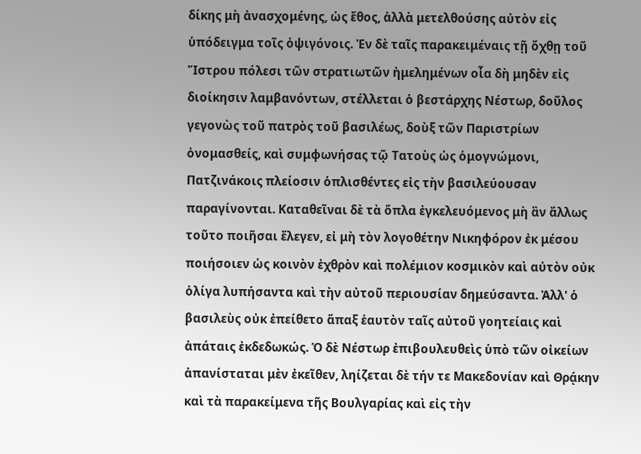δίκης μὴ ἀνασχομένης, ὡς ἔθος, ἀλλὰ μετελθούσης αὐτὸν εἰς ὑπόδειγμα τοῖς ὀψιγόνοις. Ἐν δὲ ταῖς παρακειμέναις τῇ ὄχθῃ τοῦ Ἴστρου πόλεσι τῶν στρατιωτῶν ἠμελημένων οἷα δὴ μηδὲν εἰς διοίκησιν λαμβανόντων, στέλλεται ὁ βεστάρχης Νέστωρ, δοῦλος γεγονὼς τοῦ πατρὸς τοῦ βασιλέως, δοὺξ τῶν Παριστρίων ὀνομασθείς, καὶ συμφωνήσας τῷ Τατοὺς ὡς ὁμογνώμονι, Πατζινάκοις πλείοσιν ὁπλισθέντες εἰς τὴν βασιλεύουσαν παραγίνονται. Καταθεῖναι δὲ τὰ ὅπλα ἐγκελευόμενος μὴ ἂν ἄλλως τοῦτο ποιῆσαι ἔλεγεν, εἰ μὴ τὸν λογοθέτην Νικηφόρον ἐκ μέσου ποιήσοιεν ὡς κοινὸν ἐχθρὸν καὶ πολέμιον κοσμικὸν καὶ αὐτὸν οὐκ ὀλίγα λυπήσαντα καὶ τὴν αὐτοῦ περιουσίαν δημεύσαντα. Ἀλλ' ὁ βασιλεὺς οὐκ ἐπείθετο ἅπαξ ἑαυτὸν ταῖς αὐτοῦ γοητείαις καὶ ἀπάταις ἐκδεδωκώς. Ὁ δὲ Νέστωρ ἐπιβουλευθεὶς ὑπὸ τῶν οἰκείων ἀπανίσταται μὲν ἐκεῖθεν, ληίζεται δὲ τήν τε Μακεδονίαν καὶ Θρᾴκην καὶ τὰ παρακείμενα τῆς Βουλγαρίας καὶ εἰς τὴν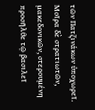τῶν Πατζινάκων ὑποχωρεῖ. Μοῖρα δὲ στρατιωτῶν, μακεδονικῶν, στερουμένη προσῆλθε τῷ βασιλεῖ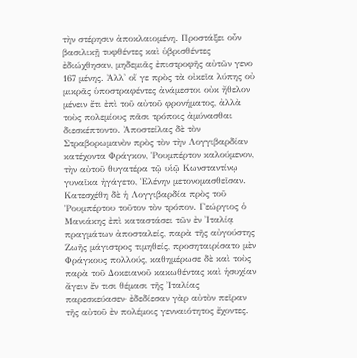τὴν στέρησιν ἀποκλαιομένη. Προστάξει οὖν βασιλικῇ τυφθέντες καὶ ὑβρισθέντες ἐδιώχθησαν, μηδεμιᾶς ἐπιστροφῆς αὐτῶν γενο 167 μένης. Ἀλλ' οἵ γε πρὸς τὰ οἰκεῖα λύπης οὐ μικρᾶς ὑποστραφέντες ἀνάμεστοι οὐκ ἤθελον μένειν ἔτι ἐπὶ τοῦ αὐτοῦ φρονήματος, ἀλλὰ τοὺς πολεμίους πᾶσι τρόποις ἀμύνασθαι διεσκέπτοντο. Ἀποστείλας δὲ τὸν Στραβορωμανὸν πρὸς τὸν τὴν Λογγιβαρδίαν κατέχοντα Φράγκον, Ῥουμπέρτον καλούμενον, τὴν αὐτοῦ θυγατέρα τῷ υἱῷ Κωνσταντίνῳ γυναῖκα ἠγάγετο, Ἑλένην μετονομασθεῖσαν. Κατεσχέθη δὲ ἡ Λογγιβαρδία πρὸς τοῦ Ῥουμπέρτου τοῦτον τὸν τρόπον. Γεώργιος ὁ Μανιάκης ἐπὶ καταστάσει τῶν ἐν Ἰταλίᾳ πραγμάτων ἀποσταλείς, παρὰ τῆς αὐγούστης Ζωῆς μάγιστρος τιμηθείς, προσηταιρίσατο μὲν Φράγκους πολλούς, καθημέρωσε δὲ καὶ τοὺς παρὰ τοῦ Δοκειανοῦ κακωθέντας καὶ ἡσυχίαν ἄγειν ἔν τισι θέμασι τῆς Ἰταλίας παρεσκεύασεν· ἐδεδίεσαν γὰρ αὐτὸν πεῖραν τῆς αὐτοῦ ἐν πολέμοις γενναιότητος ἔχοντες.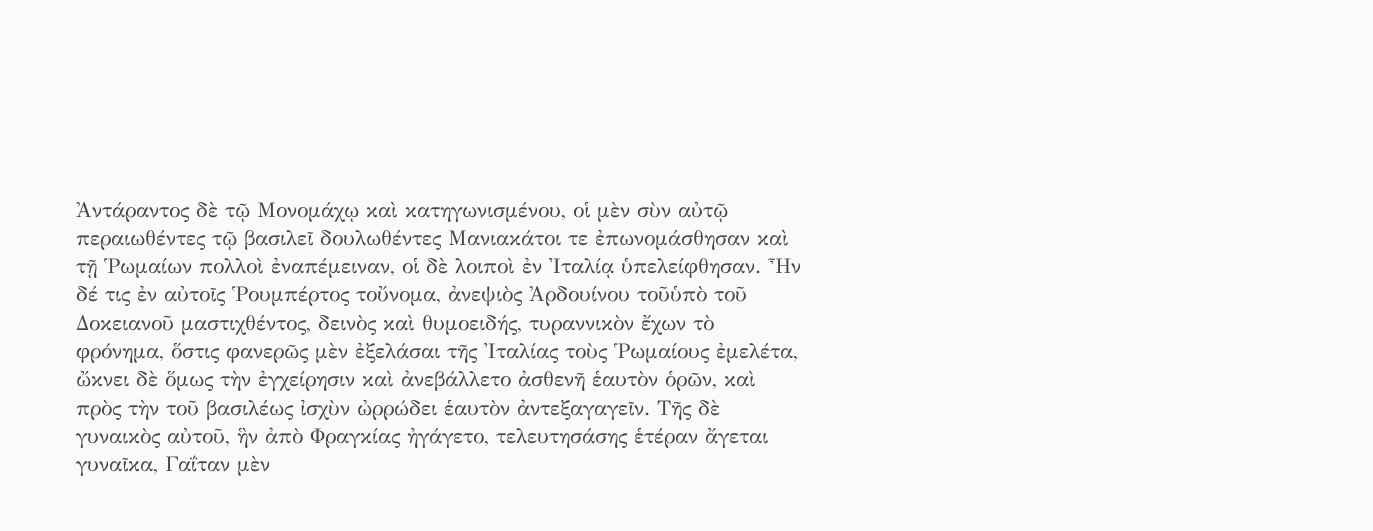Ἀντάραντος δὲ τῷ Μονομάχῳ καὶ κατηγωνισμένου, οἱ μὲν σὺν αὐτῷ περαιωθέντες τῷ βασιλεῖ δουλωθέντες Μανιακάτοι τε ἐπωνομάσθησαν καὶ τῇ Ῥωμαίων πολλοὶ ἐναπέμειναν, οἱ δὲ λοιποὶ ἐν Ἰταλίᾳ ὑπελείφθησαν. Ἦν δέ τις ἐν αὐτοῖς Ῥουμπέρτος τοὔνομα, ἀνεψιὸς Ἀρδουίνου τοῦὑπὸ τοῦ Δοκειανοῦ μαστιχθέντος, δεινὸς καὶ θυμοειδής, τυραννικὸν ἔχων τὸ φρόνημα, ὅστις φανερῶς μὲν ἐξελάσαι τῆς Ἰταλίας τοὺς Ῥωμαίους ἐμελέτα, ὤκνει δὲ ὅμως τὴν ἐγχείρησιν καὶ ἀνεβάλλετο ἀσθενῆ ἑαυτὸν ὁρῶν, καὶ πρὸς τὴν τοῦ βασιλέως ἰσχὺν ὠρρώδει ἑαυτὸν ἀντεξαγαγεῖν. Τῆς δὲ γυναικὸς αὐτοῦ, ἣν ἀπὸ Φραγκίας ἠγάγετο, τελευτησάσης ἑτέραν ἄγεται γυναῖκα, Γαΐταν μὲν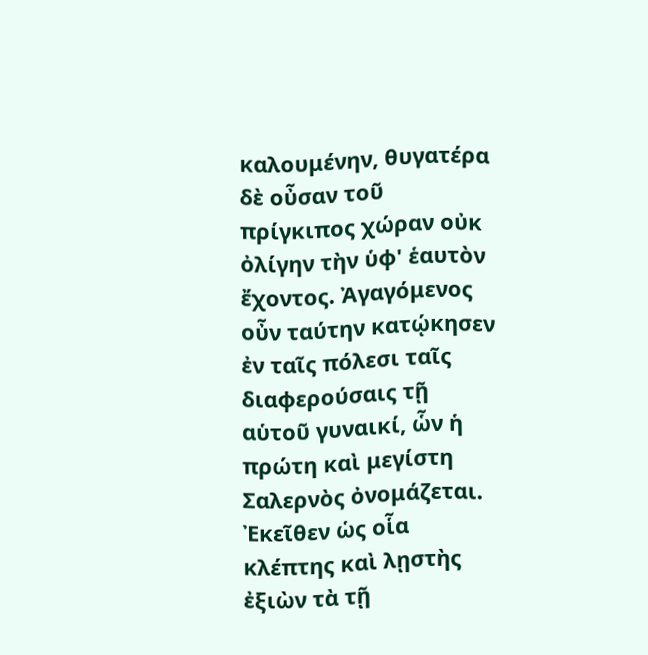καλουμένην, θυγατέρα δὲ οὖσαν τοῦ πρίγκιπος χώραν οὐκ ὀλίγην τὴν ὑφ' ἑαυτὸν ἔχοντος. Ἀγαγόμενος οὖν ταύτην κατῴκησεν ἐν ταῖς πόλεσι ταῖς διαφερούσαις τῇ αὑτοῦ γυναικί, ὧν ἡ πρώτη καὶ μεγίστη Σαλερνὸς ὀνομάζεται. Ἐκεῖθεν ὡς οἷα κλέπτης καὶ λῃστὴς ἐξιὼν τὰ τῇ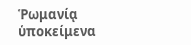Ῥωμανίᾳ ὑποκείμενα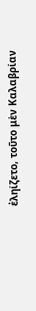ἐληίζετο, τοῦτο μὲν Καλαβρίαν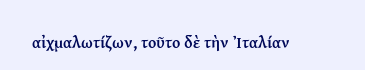αἰχμαλωτίζων, τοῦτο δὲ τὴν Ἰταλίαν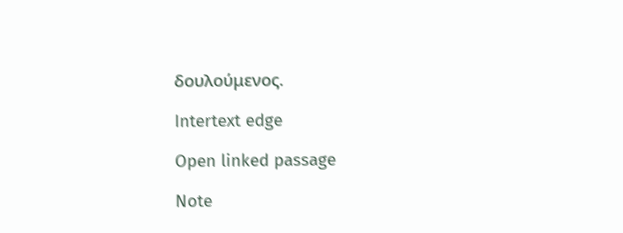δουλούμενος.

Intertext edge

Open linked passage

Note